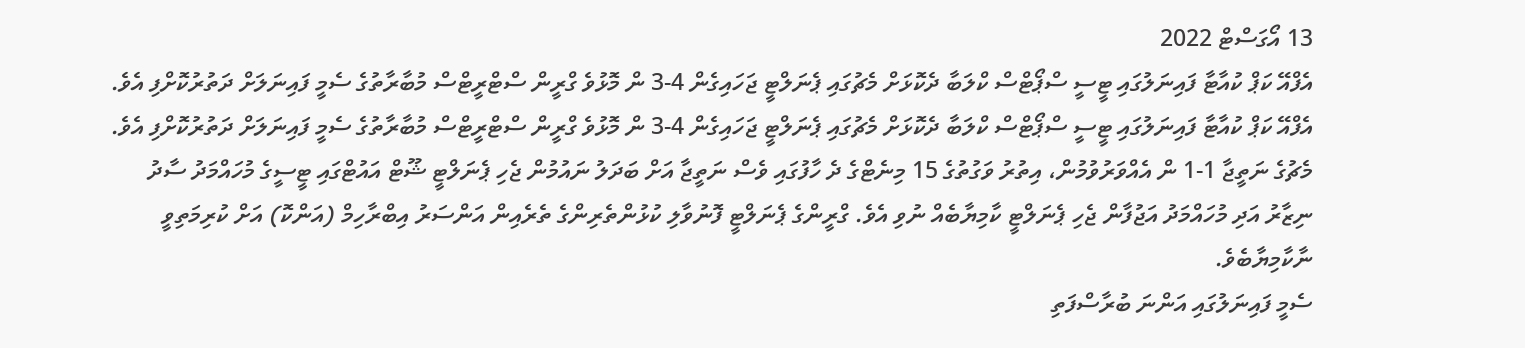13 އޯގަސްޓް 2022
އެފްއޭ ކަޕް ކުއާޓާ ފައިނަލުގައި ޓީސީ ސްޕޯޓްސް ކްލަބާ ދެކޮޅަށް މެޗުގައި ޕެނަލްޓީ ޖަހައިގެން 4-3 ން މޮޅުވެ ގްރީން ސްޓްރީޓްސް މުބާރާތުގެ ސެމީ ފައިނަލަށް ދަތުރުކޮށްފި އެވެ.
އެފްއޭ ކަޕް ކުއާޓާ ފައިނަލުގައި ޓީސީ ސްޕޯޓްސް ކްލަބާ ދެކޮޅަށް މެޗުގައި ޕެނަލްޓީ ޖަހައިގެން 4-3 ން މޮޅުވެ ގްރީން ސްޓްރީޓްސް މުބާރާތުގެ ސެމީ ފައިނަލަށް ދަތުރުކޮށްފި އެވެ.
މެޗުގެ ނަތީޖާ 1-1 ން އެއްވަރުވުމުން، އިތުރު ވަގުތުގެ 15 މިނެޓްގެ ދެ ހާފުގައި ވެސް ނަތީޖާ އަށް ބަދަލު ނައުމުން ޖެހި ޕެނަލްޓީ ޝޫޓް އައުޓްގައި ޓީސީގެ މުހައްމަދު ސާދު ނިޒާރު އަދި މުހައްމަދު އަޖުފާން ޖެހި ޕެނަލްޓީ ކާމިޔާބެއް ނުވި އެވެ. ގްރީންގެ ޕެނަލްޓީ ފޮނުވާލި ކުޅުންތެރިންގެ ތެރެއިން އަންސަރު އިބްރާހިމް (އަންކޮ) އަށް ކުރިމަތިވީ ނާކާމިޔާބެވެ.
ސެމީ ފައިނަލުގައި އަންނަ ބުރާސްފަތި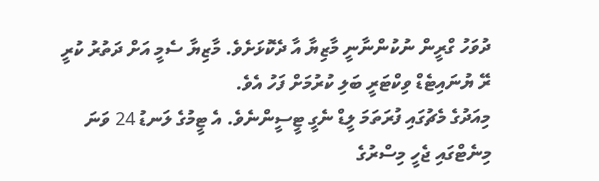ދުވަހު ގްރީން ނުކުންނާނީ މާޒިޔާ އާ ދެކޮޅަށެވެ. މާޒިޔާ ސެމީ އަށް ދަތުރު ކުރީ ރޭ ޔުނައިޓެޑް ވިކްޓަރީ ބަލި ކުރުމަށް ފަހު އެވެ.
މިއަދުގެ މެޗުގައި ފުރަތަމަ ލީޑް ނެގީ ޓީސީންނެވެ. އެ ޓީމުގެ ލަނޑު 24 ވަނަ މިނެޓްގައި ޖެހީ މިސްރުގެ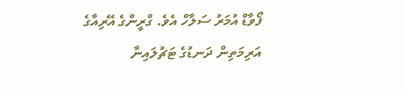ފޯވާޑް އުމަރު ސަލާހް އެވެ. ގްރީންގެ އޭރިއާގެ އަރިމަތިން ދަނޑުގެ ޓަޗުލައިނާ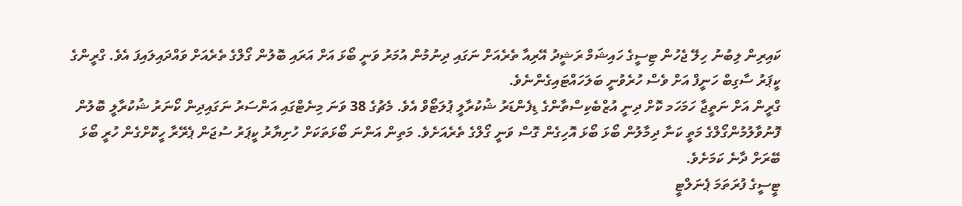ކައިރިން ލިބުނު ހިލޭ ޖެހުން ޓިސީގެ ހައިޝަމް ރަޝީދު އޭރިއާ ތެރެއަށް ނަގައި ދިނުމުން އުމަރު ވަނީ ބޯޅަ އަށް އަރައި ބޮލުން ގޯލްގެ ތެރެއަށް ވައްދައިލައިފަ އެވެ. ގްރީންގެ ކީޕަރު ސާގިބް ހަނީފް އަށް ވެސް ހުރެވުނީ ބަލަހައްޓައިގެންނެވެ.
ގްރީން އަށް ނަތީޖާ ހަމަހަމ ކޮށް ދިނީ އުޒްބެކިސްތާންގެ ޑިފެންޑަރު ޝުކުރާލީ ޕުލަޓޯވް އެވެ. މެޗުގެ 38 ވަނަ މިނެޓްގައި އަންސަރު ނަގައިދިން ކޯނަރު ޝުކުރާލީ ބޮލުން ފޮނުވާލުމުންގޯލްގެ މަތީ ކަނާ ދިމާލުން ބޯޅަ ބޯޅަ އޮހިގެން ގޮސް ވަނީ ގޯލްގެ ތެރެއަށެވެ. މަތިން އަންނަ ބޯޅަތަކަށް ހުށިޔާރު ކީޕަރު ސުޖަން ޕެރޭރާ ހީކޮށްގެން ހުރީ ބޯޅަ ބޭރަށް ދާނެ ކަމަށެވެ.
ޓީސީގެ ފުރަތަމަ ޕެނަލްޓީ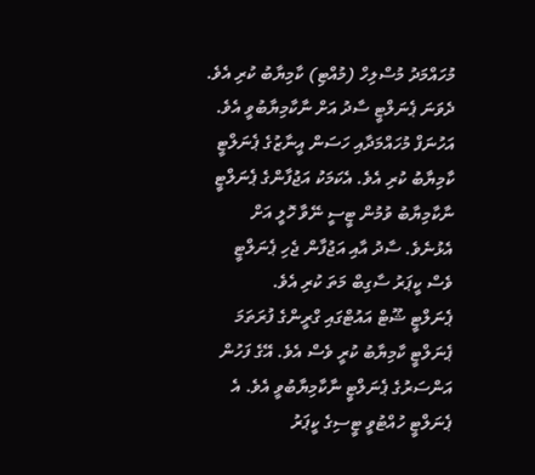މުހައްމަދު މުސްލިހް (މުއްޓި) ކާމިޔާބު ކުރި އެވެ. ދެވަނަ ޕެނަލްޓީ ސާދު އަށް ނާކާމިޔާބުވީ އެވެ. އަހުނަފް މުހައްމަދާއި ހަސަން އީނާޒުގެ ޕެނަލްޓީ ކާމިޔާބު ކުރި އެވެ. އެކަމަކު އަޖުފާންގެ ޕެނަލްޓީ ނާކާމިޔާބު ވުމުން ޓީސީ ނޭވާ ހޮލީ އަށް އެޅުނެވެ. ސާދު އާއި އަޖުފާން ޖެހި ޕެނަލްޓީ ވެސް ކީޕަރު ސާގިބް މަތަ ކުރި އެވެ.
ޕެނަލްޓީ ޝޫޓް އައުޓްގައި ގްރީންގެ ފުރަތަމަ ޕެނަލްޓީ ކާމިޔާބު ކުރީ ވެސް އެވެ. އޭގެ ފަހުން އަންސަރުގެ ޕެނަލްޓީ ނާކާމިޔާބުވީ އެވެ. އެ ޕެނަލްޓީ ހުއްޓުވީ ޓީސިގެ ކީޕަރު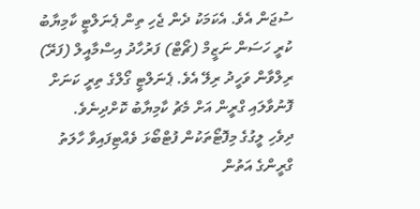ސުޖަން އެވެ. އެކަމަކު ދެން ޖެހި ތިން ޕެނަލްޓީ ކާމިޔާބު ކުރީ ހަސަން ނަޒީމް (ޗޯޓް) ފަރުހާދު އިސްމާއީލް (ފަރޭ) ރިލްވާން ވަހީދު ރިލޭ އެވެ. ޕެނަލްޓީ ގޯލްގެ ތިރީ ކަނަށް ފޮނުވާލައި ގްރީން އަށް މެޗު ކާމިޔާބު ކޮށްދިނެވެ.
ދިވެހި ލީގުގެ މިފޮޓޯތަކުން ފުޓްބޯޅަ ވެއްޓިފައިވާ ހާލަތު
ގްރީންގެ އަތުން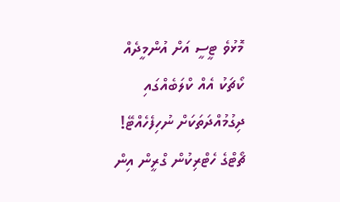މޮޅުވެ ޓީސީ އަށް އުންމީދެއް
ކޯޗަކު އެއް ކްލަބެއްގައި ދިގުމުއްދަތަކަށް ނުހިފެހެއްޓޭ!
ޗޯޓްގެ ހެޓްރިކުން ގްރީން އިން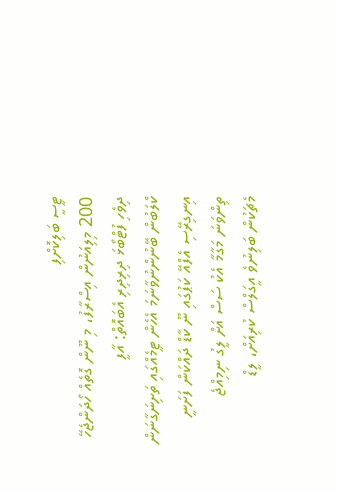ޓީސީ ބަލިކޮށްފި
200 މިލިއަނުން އިސްރާފު، މި ނޫން ގޮތެއް ހޯދަންޖެހޭ
ދިވެހި ފުޓްބޯޅަ ދިރިދިރި އެބައޮތް: އާފީ
ކްލަބުން ބޭނުންނުވާނަމަ އެހެން ޓީމެއްގައި ތަށިނަގާނަން
އިނގިރޭސި އެފްއޭ ކަޕުގައި ނޫ ކާޑް ދައްކަން ފަށަނީ
ތިންވަނަ މަގާމާ އެކު ސަސް އަށް ލީގު ނިމިއްޖެ
މެޗަކުން ބަލިނުވެ އީގަލްސް ކުރިއަށް، ލީޑް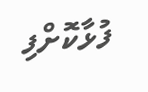ފުޅާކޮށްފި